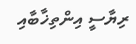ރިޔާސީ އިންތިޚާބާއި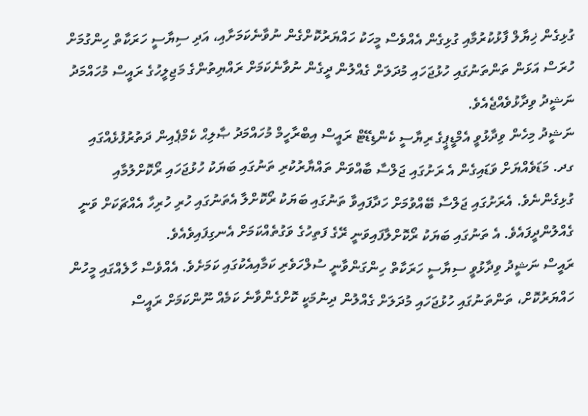ގުޅިގެން ޚިޔާލް ފާޅުކުރުމާއި ގުޅިގެން އެއްވެސް މީހަކު ހައްޔަރުކޮށްގެން ނުވާނެކަމަށާއި، އަދި ސިޔާސީ ހަރަކާތް ހިންގުމަށް ހުރަސް އަޅަން ތަންތަނުގައި ހުޅުޖަހައި މުދަލަށް ގެއްލުން ދީގެން ނުވާނެކަމަށް ރައްޔިތުންގެ މަޖިލީހުގެ ރައީސް މުހައްމަދު ނަޝީދު ވިދާޅުވެއްޖެއެވެ.
ނަޝީދު މިހެން ވިދާޅުވީ އެމްޑީޕީގެ ރިޔާސީ ކެންޑިޑޭޓް ރައީސް އިބްރާހީމް މުހައްމަދު ޞާލިޙް ކެމްޕެއިން ދަތުރުފުޅެއްގައި ގދ. މަޑަވެއްޔަށް ވަޑައިގެން އެ ރަށުގައި ޖަލްސާ ބާއްވަން ތައްޔާރުކުރި ތަނުގައި ބަޔަކު ހުޅުޖަހައި ރޯކޮށްލުމާއި ގުޅިގެންނެވެ. އެރަށުގައި ޖަލްސާ ބޭއްވުމަށް ހަދާފައިވާ ތަނުގައި ބަޔަކު ރޯކޮށްލާ އެތަނުގައި ހުރި ހުރިހާ އެއްޗަކަށް ވަނީ ގެއްލުންދީފައެވެ. އެ ތަނުގައި ބަޔަކު ރޯކޮށްލާފައިވަނީ ރޭގެ ފަތިހުގެ ވަގުތެއްކަމަށް އެނގިފައިވެއެވެ.
ރައީސް ނަޝީދު ވިދާޅުވީ ސިޔާސީ ހަރަކާތް ހިންގަންވާނީ ސުލްހަވެރި ކަމާއިއެކުގައި ކަމަށެވެ. އެއްވެސް ހާލެއްގައި މީހުން ހައްޔަރުކޮށް، ތަންތަނުގައި ހުޅުޖަހައި މުދަލަށް ގެއްލުން ދިނުމަކީ ކޮށްގެންވާނެ ކަމެއް ނޫންކަމަށް ރައީސް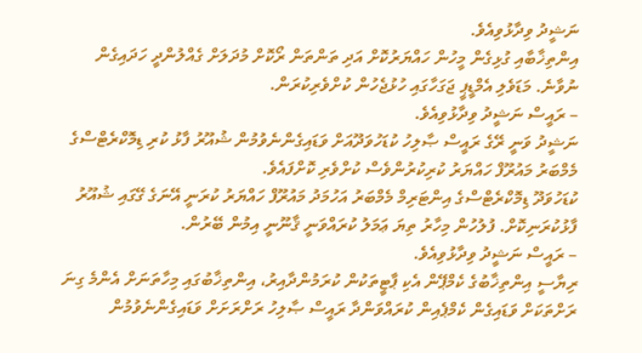ނަޝީދު ވިދާޅުވިއެވެ.
އިންތިޚާބާއި ގުޅިގެން މީހުން ހައްޔަރުކޮށް އަދި ތަންތަން ރޯކޮށް މުދަލަށް ގެއްލުންދީ ހަދައިގެން ނުވާނެ. މަޑަވެލި އެމްޑީޕީ ޖަގަހާގައި ހުޅުޖެހުން ކުށްވެރިކުރަން.
– ރައީސް ނަޝީދު ވިދާޅުވިއެވެ.
ނަޝީދު ވަނީ ރޭގެ ރައީސް ޞާލިހު ކުޑަހުވަދޫއަށް ވަޑައިގެންނެވުމުން ޝުއޫރު ފާޅު ކުރި ޑިމޮކްރެޓްސްގެ މެމްބަރު މައުރޫފް ހައްޔަރު ކުރިކުރުންވެސް ކުށްވެރި ކޮށްފައެވެ.
ކުޑަހުވަދޫ ޑިމޮކްރެޓްސްގެ އިންޓަރިމް މެމްބަރު އަހުމަދު މައުރޫފް ހައްޔަރު ކުރަނީ އޭނަގެ ގޭގައި ޝުއޫރު ފާޅުކުރަނިކޮށް. ފުލުހުން މިހާރު ތިޔަ ޢަމަލު ކުރައްވަނީ ޤާނޫނީ އިމުން ބޭރުން.
– ރައީސް ނަޝީދު ވިދާޅުވިއެވެ.
ރިޔާސީ އިންތިޚާބުގެ ކެމްޕޭން އެކި ޕާޓީތަކުން ކުރަމުންދާއިރު، އިންތިޚާބުގައި މިހާތަނަށް އެންމެ ގިނަ ރަށްތަކަށް ވަޑައިގެން ކެމްޕެއިން ކުރައްވަންދާ ރައީސް ޞާލިހު ރަށްރަށަށް ވަޑައިގެންނެވުމުން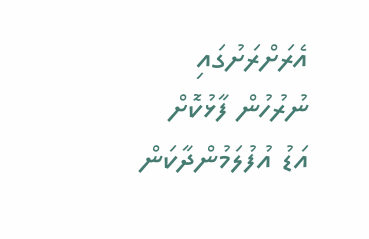އެރަށްރަށުގައި ނުރުހުން ފާޅުކޮށް އަޑު އުފުލަމުންދާކަން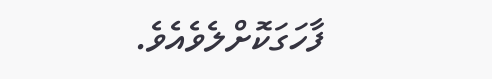ފާހަގަކޮށްލެވެއެވެ.